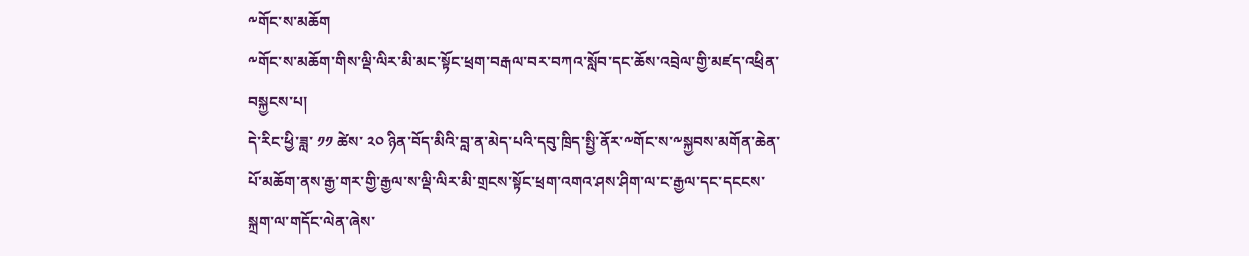༸གོང་ས་མཆོག
༸གོང་ས་མཆོག་གིས་ལྡི་ལིར་མི་མང་སྟོང་ཕྲག་བརྒལ་བར་བཀའ་སློབ་དང་ཆོས་འབྲེལ་གྱི་མཛད་འཕྲིན་བསྐྱངས་པ།
དེ་རིང་ཕྱི་ཟླ་ ༡༡ ཚེས་ ༢༠ ཉིན་བོད་མིའི་བླ་ན་མེད་པའི་དབུ་ཁྲིད་སྤྱི་ནོར་༸གོང་ས་༸སྐྱབས་མགོན་ཆེན་པོ་མཆོག་ནས་རྒྱ་གར་གྱི་རྒྱལ་ས་ལྡི་ལིར་མི་གྲངས་སྟོང་ཕྲག་འགའ་ཤས་ཤིག་ལ་ང་རྒྱལ་དང་དངངས་སྐྲག་ལ་གདོང་ལེན་ཞེས་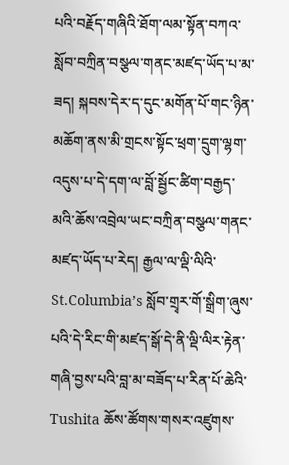པའི་བརྗོད་གཞིའི་ཐོག་ལམ་སྟོན་བཀའ་སློབ་བཀྲིན་བསྩལ་གནང་མཛད་ཡོད་པ་མ་ཟད། སྐབས་དེར་ད་དུང་མགོན་པོ་གང་ཉིན་མཆོག་ནས་མི་གྲངས་སྟོང་ཕྲག་དྲུག་ལྷག་འདུས་པ་དེ་དག་ལ་བློ་སྦྱོང་ཚིག་བརྒྱད་མའི་ཆོས་འབྲེལ་ཡང་བཀྲིན་བསྩལ་གནང་མཛད་ཡོད་པ་རེད། རྒྱལ་ལ་ལྡི་ལིའི་ St.Columbia’s སློབ་གྲྭར་གོ་སྒྲིག་ཞུས་པའི་དེ་རིང་གི་མཛད་སྒོ་དེ་ནི་ལྡི་ལིར་རྟེན་གཞི་བྱས་པའི་བླ་མ་བཟོད་པ་རིན་པོ་ཆེའི་ Tushita ཆོས་ཚོགས་གསར་འཛུགས་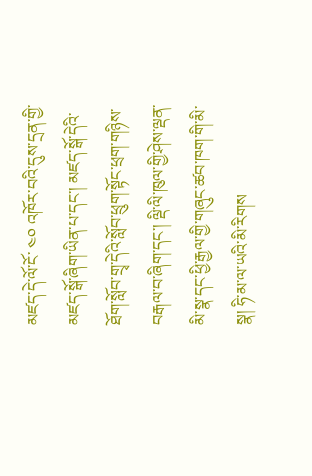མཛད་དེ་ལོ་ངོ་ ༤༠ འཁོར་བའི་དུས་དྲན་གྱི་མཛད་སྒོ་ཞིག་ཡིན་པ་དང་། མཛད་སྒོ་དེའི་ཐོག་སློབ་གྲྭ་དེའི་སློབ་ཕྲུག་སྟོང་ཕྲག་གཉིས་བརྒལ་བ་ཞིག་དང་། ལྡི་ལི་ཁུལ་གྱི་ཤེས་ལྡན་མི་སྣ་དང་ཕྱི་རྒྱལ་གྱི་གཞུང་ཚབ་ཁག་གི་མི་སྣ། ཧི་མ་ལ་ཡའི་མི་རིགས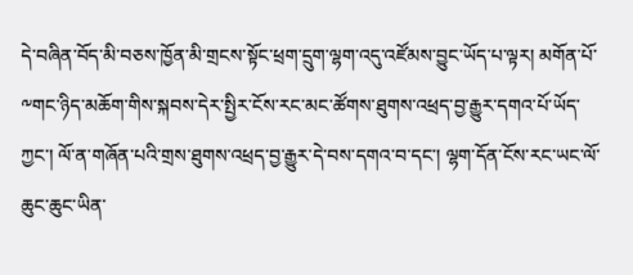དེ་བཞིན་བོད་མི་བཅས་ཁྱོན་མི་གྲངས་སྟོང་ཕྲག་དྲུག་ལྷག་འདུ་འཛོམས་བྱུང་ཡོད་པ་ལྟར། མགོན་པོ་༸གང་ཉིད་མཆོག་གིས་སྐབས་དེར་སྤྱིར་ངོས་རང་མང་ཚོགས་ཐུགས་འཕྲད་བྱ་རྒྱུར་དགའ་པོ་ཡོད་ཀྱང་། ལོ་ན་གཞོན་པའི་གྲས་ཐུགས་འཕྲད་བྱ་རྒྱུར་དེ་བས་དགའ་བ་དང་། ལྷག་དོན་ངོས་རང་ཡང་ལོ་ཆུང་ཆུང་ཡིན་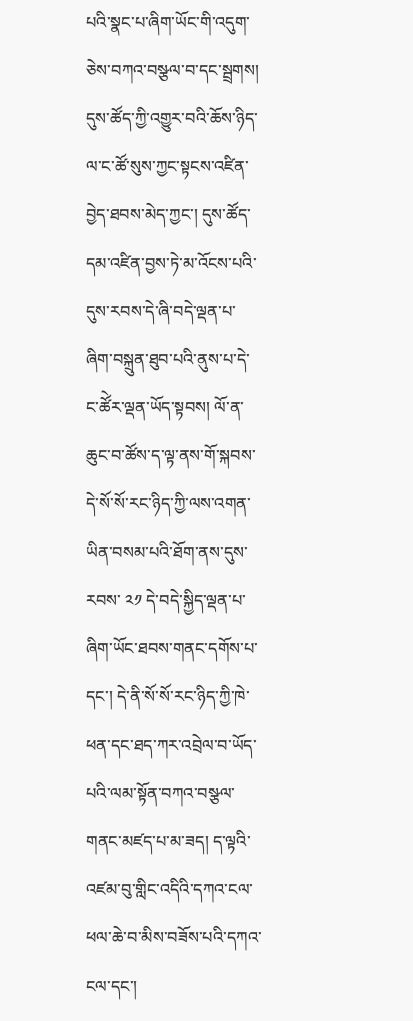པའི་སྣང་པ་ཞིག་ཡོང་གི་འདུག་ཅེས་བཀའ་བསྩལ་བ་དང་སྦྲགས། དུས་ཚོད་ཀྱི་འགྱུར་བའི་ཆོས་ཉིད་ལ་ང་ཚོ་སུས་ཀྱང་སྟངས་འཛིན་བྱེད་ཐབས་མེད་ཀྱང་། དུས་ཚོད་དམ་འཛིན་བྱས་ཏེ་མ་འོངས་པའི་དུས་ཪབས་དེ་ཞི་བདེ་ལྡན་པ་ཞིག་བསྐྲུན་ཐུབ་པའི་ནུས་པ་དེ་ང་ཚོེར་ལྡན་ཡོད་སྟབས། ལོ་ན་ཆུང་བ་ཚོས་ད་ལྟ་ནས་གོ་སྐབས་དེ་སོ་སོ་རང་ཉིད་ཀྱི་ལས་འགན་ཡིན་བསམ་པའི་ཐོག་ནས་དུས་ཪབས་ ༢༡ དེ་བདེ་སྐྱིད་ལྡན་པ་ཞིག་ཡོང་ཐབས་གནང་དགོས་པ་དང་། དེ་ནི་སོ་སོ་རང་ཉིད་ཀྱི་ཁེ་ཕན་དང་ཐད་ཀར་འབྲེལ་བ་ཡོད་པའི་ལམ་སྟོན་བཀའ་བསྩལ་གནང་མཛད་པ་མ་ཟད། ད་ལྟའི་འཛམ་བུ་གླིང་འདིའི་དཀའ་ངལ་ཕལ་ཆེ་བ་མིས་བཟོས་པའི་དཀའ་ངལ་དང་།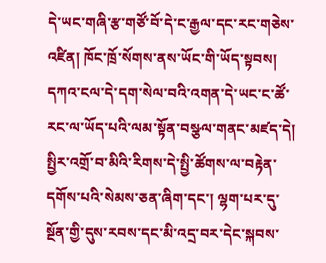དེ་ཡང་གཞི་རྩ་གཙོ་བོ་དེ་ང་རྒྱལ་དང་རང་གཅེས་འཛིན། ཁོང་ཁྲོ་སོགས་ནས་ཡོང་གི་ཡོད་སྟབས། དཀའ་ངལ་དེ་དག་སེལ་བའི་འགན་དེ་ཡང་ང་ཚོ་རང་ལ་ཡོད་པའི་ལམ་སྟོན་བསྩལ་གནང་མཛད་དེ། སྤྱིར་འགྲོ་བ་མིའི་རིགས་དེ་སྤྱི་ཚོགས་ལ་བརྟེན་དགོས་པའི་སེམས་ཅན་ཞིག་དང་། ལྷག་པར་དུ་སྔོན་གྱི་དུས་རབས་དང་མི་འདྲ་བར་དེང་སྐབས་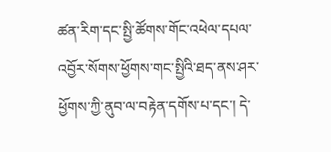ཚན་རིག་དང་སྤྱི་ཚོགས་གོང་འཕེལ་དཔལ་འབྱོར་སོགས་ཕྱོགས་གང་སྤྱིའི་ཐད་ནས་ཤར་ཕྱོགས་ཀྱི་ནུབ་ལ་བརྟེན་དགོས་པ་དང་། དེ་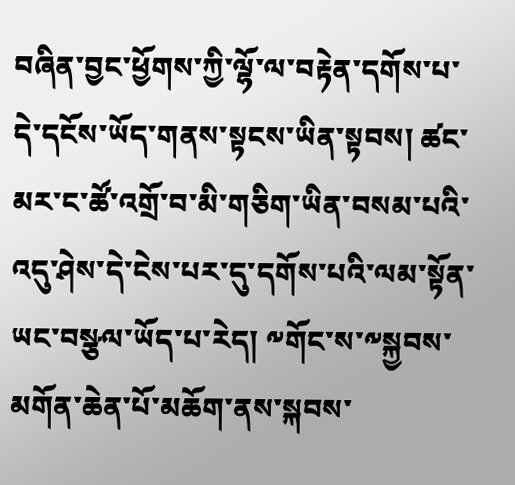བཞིན་བྱང་ཕྱོགས་ཀྱི་ལྷོ་ལ་བརྟེན་དགོས་པ་དེ་དངོས་ཡོད་གནས་སྟངས་ཡིན་སྟབས། ཚང་མར་ང་ཚོ་འགྲོ་བ་མི་གཅིག་ཡིན་བསམ་པའི་འདུ་ཤེས་དེ་ངེས་པར་དུ་དགོས་པའི་ལམ་སྟོན་ཡང་བསྩལ་ཡོད་པ་རེད། ༸གོང་ས་༸སྐྱབས་མགོན་ཆེན་པོ་མཆོག་ནས་སྐབས་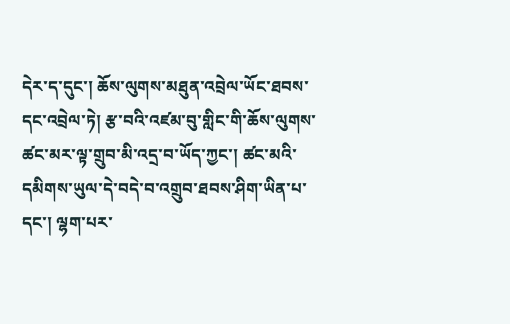དེར་ད་དུང་། ཆོས་ལུགས་མཐུན་འབྲེལ་ཡོང་ཐབས་དང་འབྲེལ་ཏེ། རྩ་བའི་འཛམ་བུ་གླིང་གི་ཆོས་ལུགས་ཚང་མར་ལྟ་གྲུབ་མི་འདྲ་བ་ཡོད་ཀྱང་། ཚང་མའི་དམིགས་ཡུལ་དེ་བདེ་བ་འགྲུབ་ཐབས་ཤིག་ཡིན་པ་དང་། ལྷག་པར་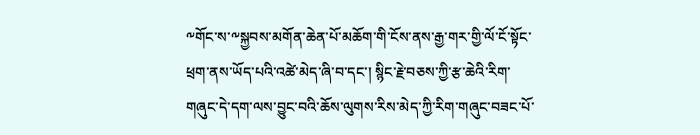༸གོང་ས་༸སྐྱབས་མགོན་ཆེན་པོ་མཆོག་གི་ངོས་ནས་རྒྱ་གར་གྱི་ལོ་ངོ་སྟོང་ཕྲག་ནས་ཡོད་པའི་འཚེ་མེད་ཞི་བ་དང་། སྙིང་རྗེ་བཅས་ཀྱི་རྩ་ཆེའི་ཪིག་གཞུང་དེ་དག་ལས་བྱུང་བའི་ཆོས་ལུགས་རིས་མེད་ཀྱི་རིག་གཞུང་བཟང་པོ་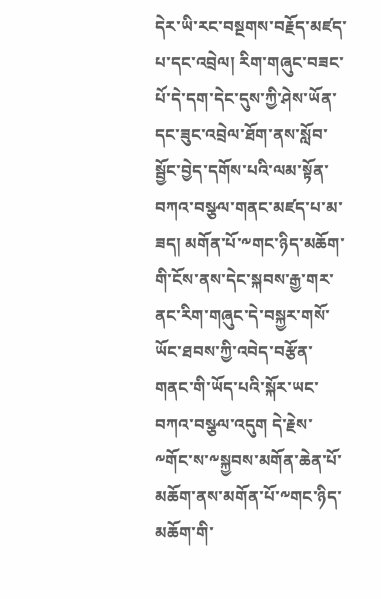དེར་ཡི་རང་བསྔགས་བརྗོད་མཛད་པ་དང་འབྲེལ། རིག་གཞུང་བཟང་པོ་དེ་དག་དེང་དུས་ཀྱི་ཤེས་ཡོན་དང་ཟུང་འབྲེལ་ཐོག་ནས་སློབ་སྦྱོང་བྱེད་དགོས་པའི་ལམ་སྟོན་བཀའ་བསྩལ་གནང་མཛད་པ་མ་ཟད། མགོན་པོ་༸གང་ཉིད་མཆོག་གི་ངོས་ནས་དེང་སྐབས་རྒྱ་གར་ནང་ཪིག་གཞུང་དེ་བསྐྱར་གསོ་ཡོང་ཐབས་ཀྱི་འབེད་བརྩོན་གནང་གི་ཡོད་པའི་སྐོར་ཡང་བཀའ་བསྩལ་འདུག དེ་རྗེས་༸གོང་ས་༸སྐྱབས་མགོན་ཆེན་པོ་མཆོག་ནས་མགོན་པོ་༸གང་ཉིད་མཆོག་གི་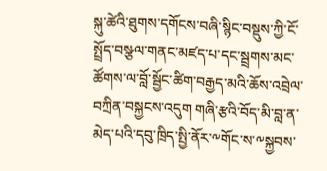སྐུ་ཚེའི་ཐུགས་དགོངས་བཞི་སྙིང་བསྡུས་ཀྱི་ངོ་སྤྲོད་བསྩལ་གནང་མཛད་པ་དང་སྦྲགས་མང་ཚོགས་ལ་བློ་སྦྱོང་ཚིག་བརྒྱད་མའི་ཆོས་འབྲེལ་བཀྲིན་བསྐྱངས་འདུག གཞི་རྩའི་བོད་མི་བླ་ན་མེད་པའི་དབུ་ཁྲིད་སྤྱི་ནོར་༸གོང་ས་༸སྐྱབས་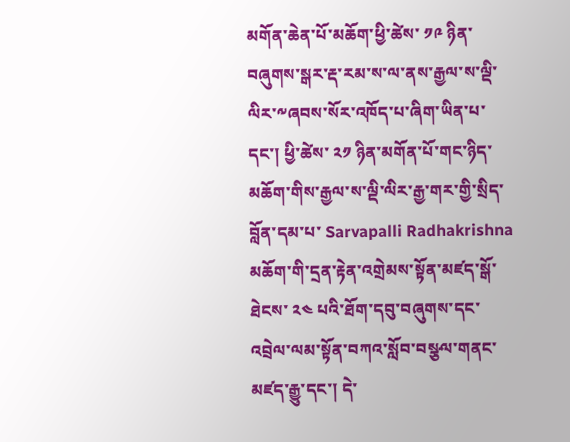མགོན་ཆེན་པོ་མཆོག་ཕྱི་ཚེས་ ༡༩ ཉིན་བཞུགས་སྒར་རྡ་རམ་ས་ལ་ནས་རྒྱལ་ས་ལྡི་ལིར་༸ཞབས་སོར་འཁོད་པ་ཞིག་ཡིན་པ་དང་། ཕྱི་ཚེས་ ༢༡ ཉིན་མགོན་པོ་གང་ཉིད་མཆོག་གིས་རྒྱལ་ས་ལྡི་ལིར་རྒྱ་གར་གྱི་སྲིད་བློན་དམ་པ་ Sarvapalli Radhakrishna མཆོག་གི་དྲན་རྟེན་འགྲེམས་སྟོན་མཛད་སྒོ་ཐེངས་ ༢༤ པའི་ཐོག་དབུ་བཞུགས་དང་འབྲེལ་ལམ་སྟོན་བཀའ་སློབ་བསྩལ་གནང་མཛད་རྒྱུ་དང་། དེ་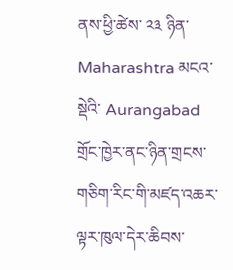ནས་ཕྱི་ཚེས་ ༢༣ ཉིན་ Maharashtra མངའ་སྡེའི་ Aurangabad གྲོང་ཁྱེར་ནང་ཉིན་གྲངས་གཅིག་རིང་གི་མཛད་འཆར་ལྟར་ཁུལ་དེར་ཆིབས་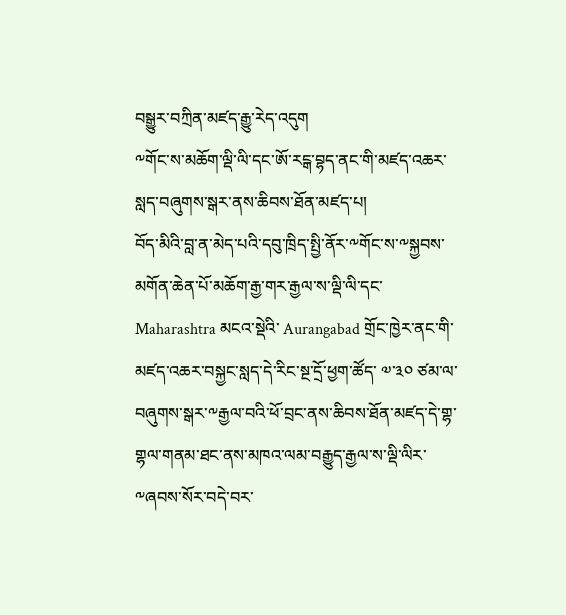བསྒྱུར་བཀྲིན་མཛད་རྒྱུ་རེད་འདུག
༸གོང་ས་མཆོག་ལྡི་ལི་དང་ཨོ་རངྒ་བྷད་ནང་གི་མཛད་འཆར་སླད་བཞུགས་སྒར་ནས་ཆིབས་ཐོན་མཛད་པ།
བོད་མིའི་བླ་ན་མེད་པའི་དབུ་ཁྲིད་སྤྱི་ནོར་༸གོང་ས་༸སྐྱབས་མགོན་ཆེན་པོ་མཆོག་རྒྱ་གར་རྒྱལ་ས་ལྡི་ལི་དང་ Maharashtra མངའ་སྡེའི་ Aurangabad གྲོང་ཁྱེར་ནང་གི་མཛད་འཆར་བསྐྱང་སླད་དེ་རིང་སྔ་དྲོ་ཕྱག་ཚོད་ ༧་༣༠ ཙམ་ལ་བཞུགས་སྒར་༸རྒྱལ་བའི་ཕོ་བྲང་ནས་ཆིབས་ཐོན་མཛད་དེ་གྷ་གྷལ་གནམ་ཐང་ནས་མཁའ་ལམ་བརྒྱུད་རྒྱལ་ས་ལྡི་ལིར་༸ཞབས་སོར་བདེ་བར་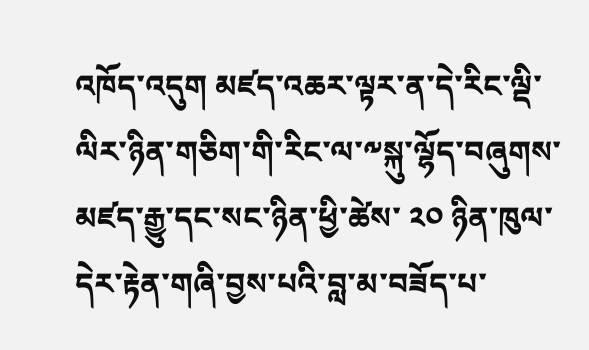འཁོད་འདུག མཛད་འཆར་ལྟར་ན་དེ་རིང་ལྡི་ལིར་ཉིན་གཅིག་གི་རིང་ལ་༸སྐུ་ལྷོད་བཞུགས་མཛད་རྒྱུ་དང་སང་ཉིན་ཕྱི་ཚེས་ ༢༠ ཉིན་ཁུལ་དེར་རྟེན་གཞི་བྱས་པའི་བླ་མ་བཟོད་པ་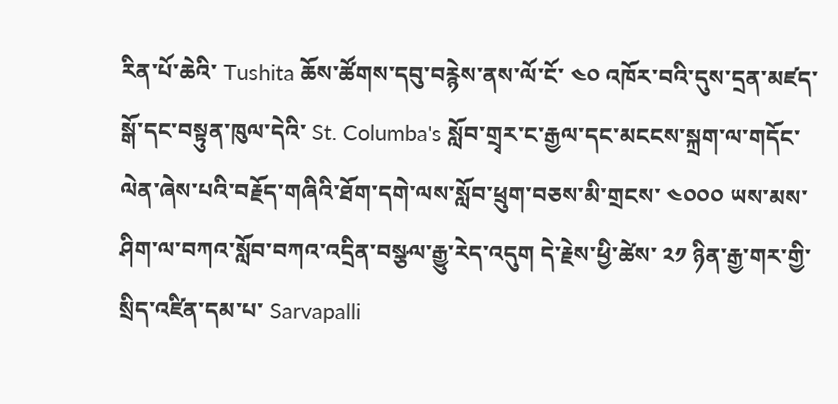རིན་པོ་ཆེའི་ Tushita ཆོས་ཚོགས་དབུ་བརྙེས་ནས་ལོ་ངོ་ ༤༠ འཁོར་བའི་དུས་དྲན་མཛད་སྒོ་དང་བསྟུན་ཁུལ་དེའི་ St. Columba's སློབ་གྲྭར་ང་རྒྱལ་དང་མངངས་སྐྲག་ལ་གདོང་ལེན་ཞེས་པའི་བརྗོད་གཞིའི་ཐོག་དགེ་ལས་སློབ་ཕྲུག་བཅས་མི་གྲངས་ ༤༠༠༠ ཡས་མས་ཤིག་ལ་བཀའ་སློབ་བཀའ་འདྲིན་བསྩལ་རྒྱུ་རེད་འདུག དེ་རྗེས་ཕྱི་ཚེས་ ༢༡ ཉིན་རྒྱ་གར་གྱི་སྲིད་འཛིན་དམ་པ་ Sarvapalli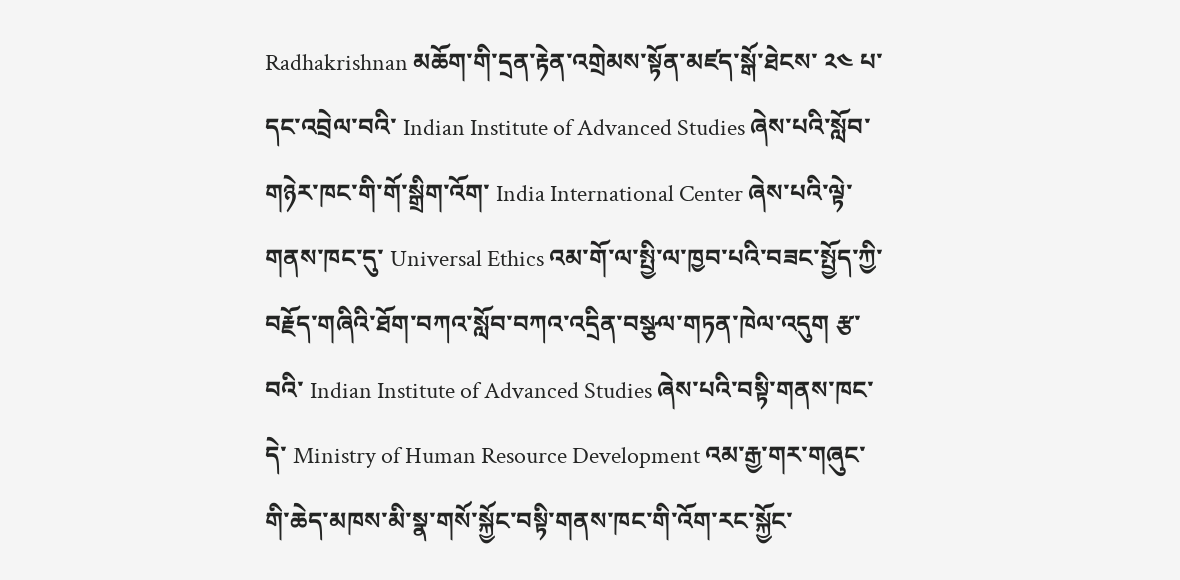Radhakrishnan མཆོག་གི་དྲན་རྟེན་འགྲེམས་སྟོན་མཛད་སྒོ་ཐེངས་ ༢༤ པ་དང་འབྲེལ་བའི་ Indian Institute of Advanced Studies ཞེས་པའི་སློབ་གཉེར་ཁང་གི་གོ་སྒྲིག་འོག་ India International Center ཞེས་པའི་ལྟེ་གནས་ཁང་དུ་ Universal Ethics འམ་གོ་ལ་སྤྱི་ལ་ཁྱབ་པའི་བཟང་སྤྱོད་ཀྱི་བརྗོད་གཞིའི་ཐོག་བཀའ་སློབ་བཀའ་འདྲིན་བསྩལ་གཏན་ཁེལ་འདུག རྩ་བའི་ Indian Institute of Advanced Studies ཞེས་པའི་བསྟི་གནས་ཁང་དེ་ Ministry of Human Resource Development འམ་རྒྱ་གར་གཞུང་གི་ཆེད་མཁས་མི་སྣ་གསོ་སྐྱོང་བསྟི་གནས་ཁང་གི་འོག་རང་སྐྱོང་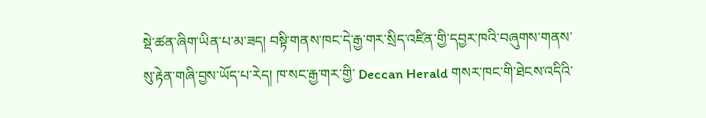སྡེ་ཚན་ཞིག་ཡིན་པ་མ་ཟད། བསྟི་གནས་ཁང་དེ་རྒྱ་གར་སྲིད་འཛིན་གྱི་དབྱར་ཁའི་བཞུགས་གནས་སུ་རྟེན་གཞི་བྱས་ཡོད་པ་རེད། ཁ་སང་རྒྱ་གར་གྱི་ Deccan Herald གསར་ཁང་གི་ཐེངས་འདིའི་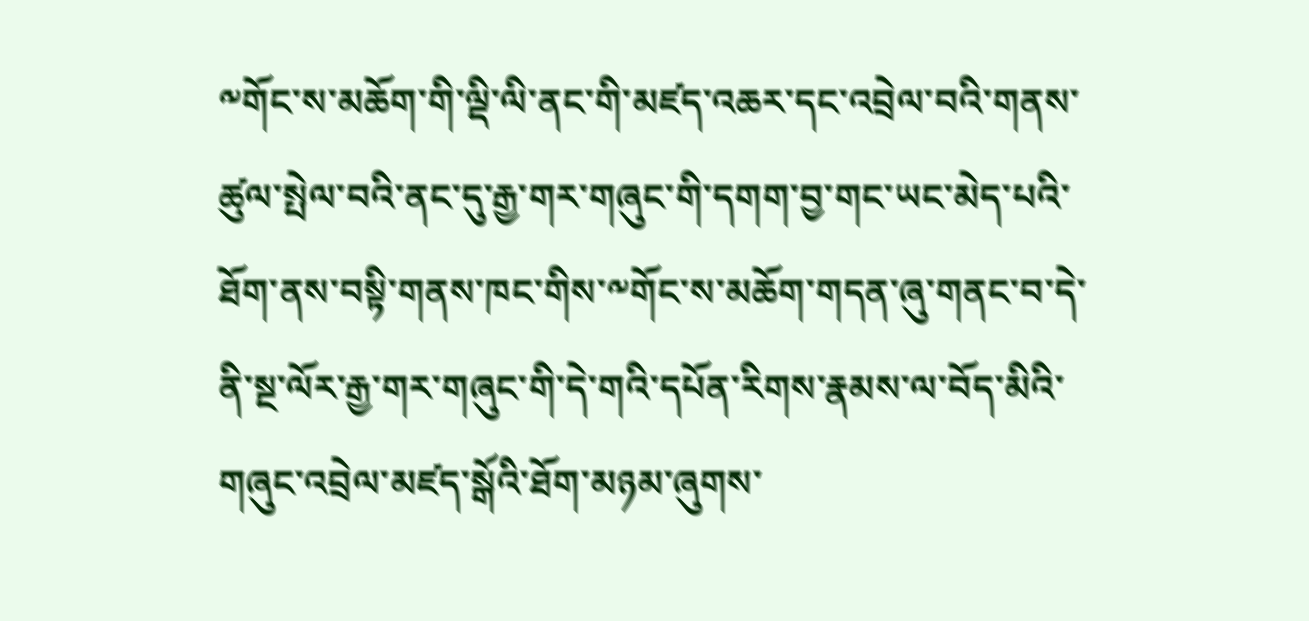༸གོང་ས་མཆོག་གི་ལྡི་ལི་ནང་གི་མཛད་འཆར་དང་འབྲེལ་བའི་གནས་ཚུལ་སྤེལ་བའི་ནང་དུ་རྒྱ་གར་གཞུང་གི་དགག་བྱ་གང་ཡང་མེད་པའི་ཐོག་ནས་བསྟི་གནས་ཁང་གིས་༸གོང་ས་མཆོག་གདན་ཞུ་གནང་བ་དེ་ནི་སྔ་ལོར་རྒྱ་གར་གཞུང་གི་དེ་གའི་དཔོན་རིགས་རྣམས་ལ་བོད་མིའི་གཞུང་འབྲེལ་མཛད་སྒོའི་ཐོག་མཉམ་ཞུགས་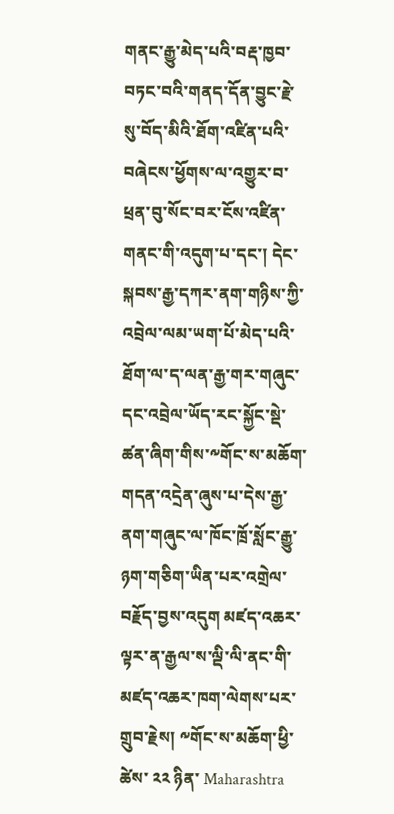གནང་རྒྱུ་མེད་པའི་བརྡ་ཁྱབ་བཏང་བའི་གནད་དོན་བྱུང་རྗེ་སུ་བོད་མིའི་ཐོག་འཛིན་པའི་བཞེངས་ཕྱོགས་ལ་འགྱུར་བ་ཕྲན་བུ་སོང་བར་ངོས་འཛིན་གནང་གི་འདུག་པ་དང་། དེང་སྐབས་རྒྱ་དཀར་ནག་གཉིས་ཀྱི་འབྲེལ་ལམ་ཡག་པོ་མེད་པའི་ཐོག་ལ་ད་ལན་རྒྱ་གར་གཞུང་དང་འབྲེལ་ཡོད་རང་སྐྱོང་སྡེ་ཚན་ཞིག་གིས་༸གོང་ས་མཆོག་གདན་འདྲེན་ཞུས་པ་དེས་རྒྱ་ནག་གཞུང་ལ་ཁོང་ཁྲོ་སློང་རྒྱུ་ཉག་གཅིག་ཡིན་པར་འགྲེལ་བརྗོད་བྱས་འདུག མཛད་འཆར་ལྟར་ན་རྒྱལ་ས་ལྡི་ལི་ནང་གི་མཛད་འཆར་ཁག་ལེགས་པར་གྲུབ་རྗེས། ༸གོང་ས་མཆོག་ཕྱི་ཚེས་ ༢༢ ཉིན་ Maharashtra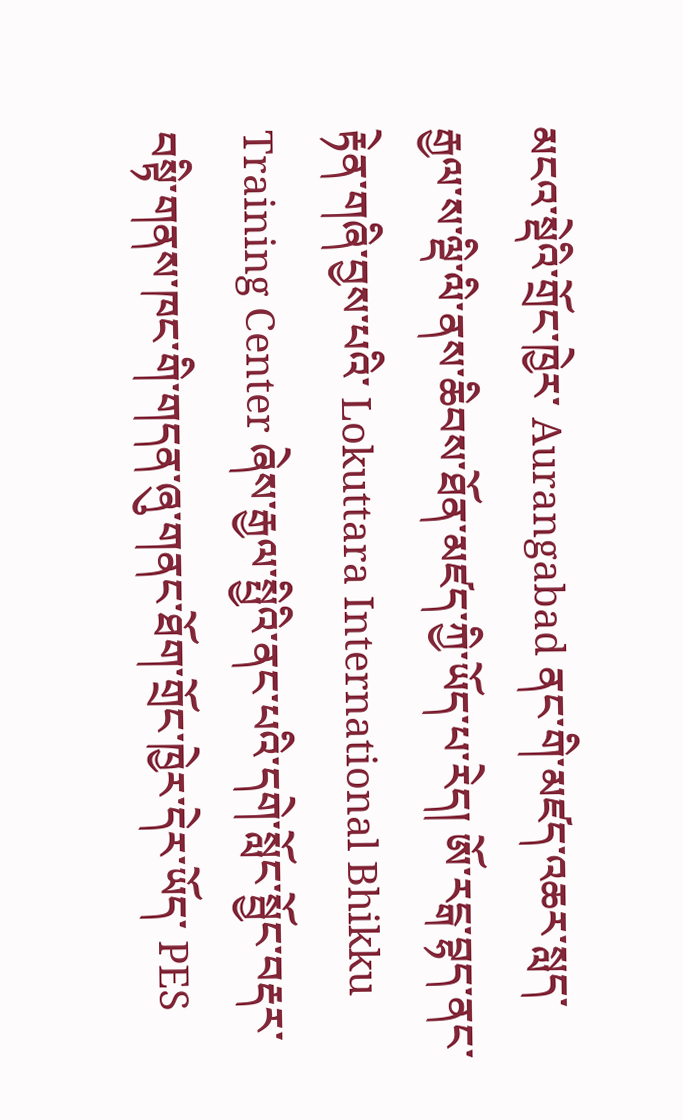མངའ་སྡེའི་གྲོང་ཁྱེར་ Aurangabad ནང་གི་མཛད་འཆར་སླད་རྒྱལ་ས་ལྡི་ལི་ནས་ཆིབས་ཐོན་མཛད་ཀྱི་ཡོད་པ་རེད། ཨོ་རངྒ་བྷད་ནང་རྟེན་གཞི་བྱས་པའི་ Lokuttara International Bhikku Training Center ཞེས་རྒྱལ་སྤྱིའི་ནང་པའི་དགེ་སློང་སྦྱོང་བརྡར་བསྟི་གནས་ཁང་གི་གདན་ཞུ་གནང་ཐོག་གྲོང་ཁྱེར་དེར་ཡོད་ PES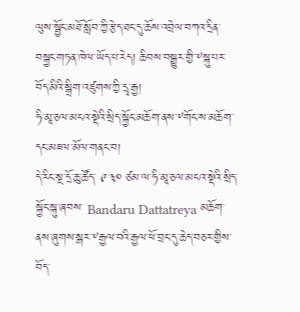ལུས་སྦྱོང་མཐོ་སློབ་ཀྱི་རྩེད་ཐང་དུ་ཆོས་འབྲེལ་བཀའ་དྲིན་བསྐྱང་གཏན་ཁེལ་ཡོད་པ་རེད། ཆིབས་བསྒྱུར་གྱི་༸སྐུ་པར་བོད་མིའི་སྒྲིག་འཛུགས་ཀྱི་དྲྭ་རྒྱ།
ཧི་མཱ་ཅལ་མངའ་སྡེའི་སྲིད་སྐྱོང་མཆོག་ནས་༸གོང་ས་མཆོག་དང་མཇལ་མོལ་གནང་བ།
དེ་རིང་སྔ་དྲོ་ཆུ་ཚོད་ ༩་༣༠ ཙམ་ལ་ཧི་མཱ་ཅལ་མངའ་སྡེའི་སྲིད་སྐྱོང་སྐུ་ཞབས་ Bandaru Dattatreya མཆོག་ནས་ཞུགས་སྒར་༸རྒྱལ་བའི་རྒྱལ་ཕོ་བྲང་དུ་ཆེད་བཅར་གྱིས་བོད་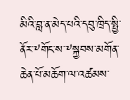མིའི་བླ་ན་མེད་པའི་དབུ་ཁྲིད་སྤྱི་ནོར་༸གོང་ས་༸སྐྱབས་མགོན་ཆེན་པོ་མཆོག་ལ་འཚམས་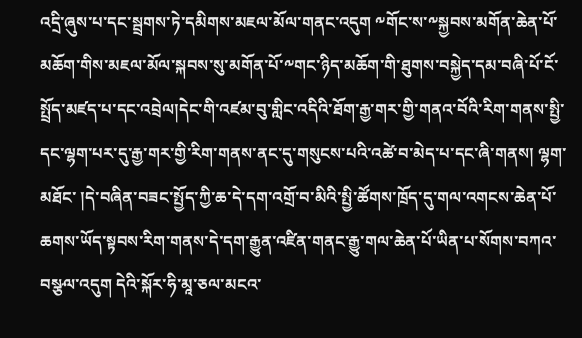འདྲི་ཞུས་པ་དང་སྦྲགས་ཏེ་དམིགས་མཇལ་མོལ་གནང་འདུག ༸གོང་ས་༸སྐྱབས་མགོན་ཆེན་པོ་མཆོག་གིས་མཇལ་མོལ་སྐབས་སུ་མགོན་པོ་༸གང་ཉིད་མཆོག་གི་ཐུགས་བསྐྱེད་དམ་བཞི་པོ་ངོ་སྤྲོད་མཛད་པ་དང་འབྲེལ།དེང་གི་འཛམ་བུ་གླིང་འདིའི་ཐོག་རྒྱ་གར་གྱི་གནའ་བོའི་རིག་གནས་སྤྱི་དང་ལྷག་པར་དུ་རྒྱ་གར་གྱི་རིག་གནས་ནང་དུ་གསུངས་པའི་འཚེ་བ་མེད་པ་དང་ཞི་གནས། ལྷག་མཐོང་ །དེ་བཞིན་བཟང་སྤྱོད་ཀྱི་ཆ་དེ་དག་འགྲོ་བ་མིའི་སྤྱི་ཚོགས་ཁྲོད་དུ་གལ་འགངས་ཆེན་པོ་ཆགས་ཡོད་སྟབས་རིག་གནས་དེ་དག་རྒྱུན་འཛིན་གནང་རྒྱུ་གལ་ཆེན་པོ་ཡིན་པ་སོགས་བཀའ་བསྩལ་འདུག དེའི་སྐོར་ཧི་མཱ་ཅལ་མངའ་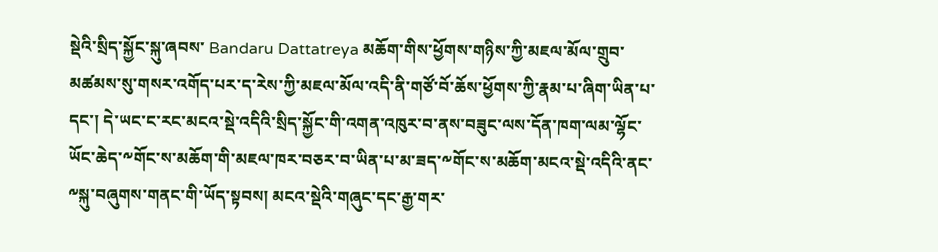སྡེའི་སྲིད་སྐྱོང་སྐུ་ཞབས་ Bandaru Dattatreya མཆོག་གིས་ཕྱོགས་གཉིས་ཀྱི་མཇལ་མོལ་གྲུབ་མཚམས་སུ་གསར་འགོད་པར་ད་རེས་ཀྱི་མཇལ་མོལ་འདི་ནི་གཙོ་བོ་ཆོས་ཕྱོགས་ཀྱི་རྣམ་པ་ཞིག་ཡིན་པ་དང་། དེ་ཡང་ང་རང་མངའ་སྡེ་འདིའི་སྲིད་སྐྱོང་གི་འགན་འཁུར་བ་ནས་བཟུང་ལས་དོན་ཁག་ལམ་ལྷོང་ཡོང་ཆེད་༸གོང་ས་མཆོག་གི་མཇལ་ཁར་བཅར་བ་ཡིན་པ་མ་ཟད་༸གོང་ས་མཆོག་མངའ་སྡེ་འདིའི་ནང་༸སྐུ་བཞུགས་གནང་གི་ཡོད་སྟབས། མངའ་སྡེའི་གཞུང་དང་རྒྱ་གར་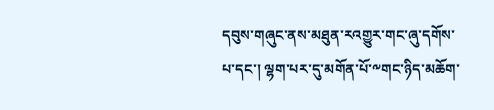དབུས་གཞུང་ནས་མཐུན་རའགྱུར་གང་ཞུ་དགོས་པ་དང་། ལྷག་པར་དུ་མགོན་པོ་༸གང་ཉིད་མཆོག་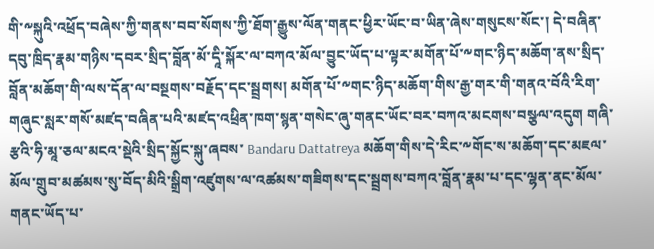གི་༸སྐུའི་འཕྲོད་བཞེས་ཀྱི་གནས་བབ་སོགས་ཀྱི་ཐོག་རྒྱུས་ལོན་གནང་ཕྱིར་ཡོང་བ་ཡིན་ཞེས་གསུངས་སོང་། དེ་བཞིན་དབུ་ཁྲིད་རྣམ་གཉིས་དབར་སྲིད་བློན་མོ་དཱི་སྐོར་ལ་བཀའ་མོལ་བྱུང་ཡོད་པ་ལྟར་མགོན་པོ་༸གང་ཉིད་མཆོག་ནས་སྲིད་བློན་མཆོག་གི་ལས་དོན་ལ་བསྔགས་བརྗོད་དང་སྦྲགས། མགོན་པོ་༸གང་ཉིད་མཆོག་གིས་རྒྱ་གར་གི་གནའ་བོའི་རིག་གཞུང་སླར་གསོ་མཛད་བཞིན་པའི་མཛད་འཕྲིན་ཁག་སྙན་གསེང་ཞུ་གནང་ཡོང་བར་བཀའ་མངགས་བསྩལ་འདུག གཞི་རྩའི་ཧི་མཱ་ཅལ་མངའ་སྡེའི་སྲིད་སྐྱོང་སྐུ་ཞབས་ Bandaru Dattatreya མཆོག་གིས་དེ་རིང་༸གོང་ས་མཆོག་དང་མཇལ་མོལ་གྲུབ་མཚམས་སུ་བོད་མིའི་སྒྲིག་འཛུགས་ལ་འཚམས་གཟིགས་དང་སྦྲགས་བཀའ་བློན་རྣམ་པ་དང་ལྷན་ནང་མོལ་གནང་ཡོད་པ་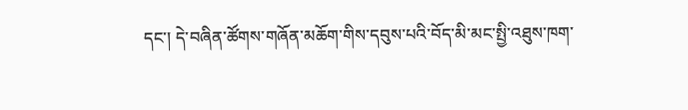དང་། དེ་བཞིན་ཚོགས་གཞོན་མཆོག་གིས་དབུས་པའི་བོད་མི་མང་སྤྱི་འཐུས་ཁག་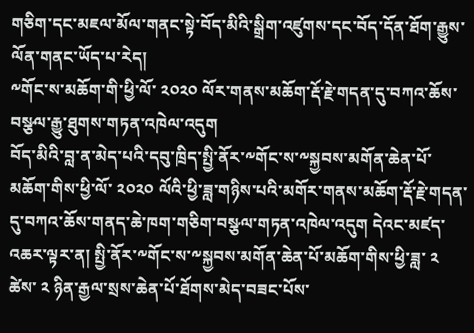གཅིག་དང་མཇལ་མོལ་གནང་སྟེ་བོད་མིའི་སྒྲིག་འཛུགས་དང་བོད་དོན་ཐོག་རྒྱུས་ལོན་གནང་ཡོད་པ་རེད།
༸གོང་ས་མཆོག་གི་ཕྱི་ལོ་ ༢༠༢༠ ལོར་གནས་མཆོག་རྡོ་རྗེ་གདན་དུ་བཀའ་ཆོས་བསྩལ་རྒྱུ་ཐུགས་གཏན་འཁེལ་འདུག
བོད་མིའི་བླ་ན་མེད་པའི་དབུ་ཁྲིད་སྤྱི་ནོར་༸གོང་ས་༸སྐྱབས་མགོན་ཆེན་པོ་མཆོག་གིས་ཕྱི་ལོ་ ༢༠༢༠ ལོའི་ཕྱི་ཟླ་གཉིས་པའི་མགོར་གནས་མཆོག་རྡོ་རྗེ་གདན་དུ་བཀའ་ཆོས་གནད་ཆེ་ཁག་གཅིག་བསྩལ་གཏན་འཁེལ་འདུག དེའང་མཛད་འཆར་ལྟར་ན། སྤྱི་ནོར་༸གོང་ས་༸སྐྱབས་མགོན་ཆེན་པོ་མཆོག་གིས་ཕྱི་ཟླ་ ༢ ཚེས་ ༢ ཉིན་རྒྱལ་སྲས་ཆེན་པོ་ཐོགས་མེད་བཟང་པོས་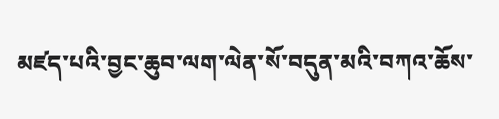མཛད་པའི་བྱང་ཆུབ་ལག་ལེན་སོ་བདུན་མའི་བཀའ་ཆོས་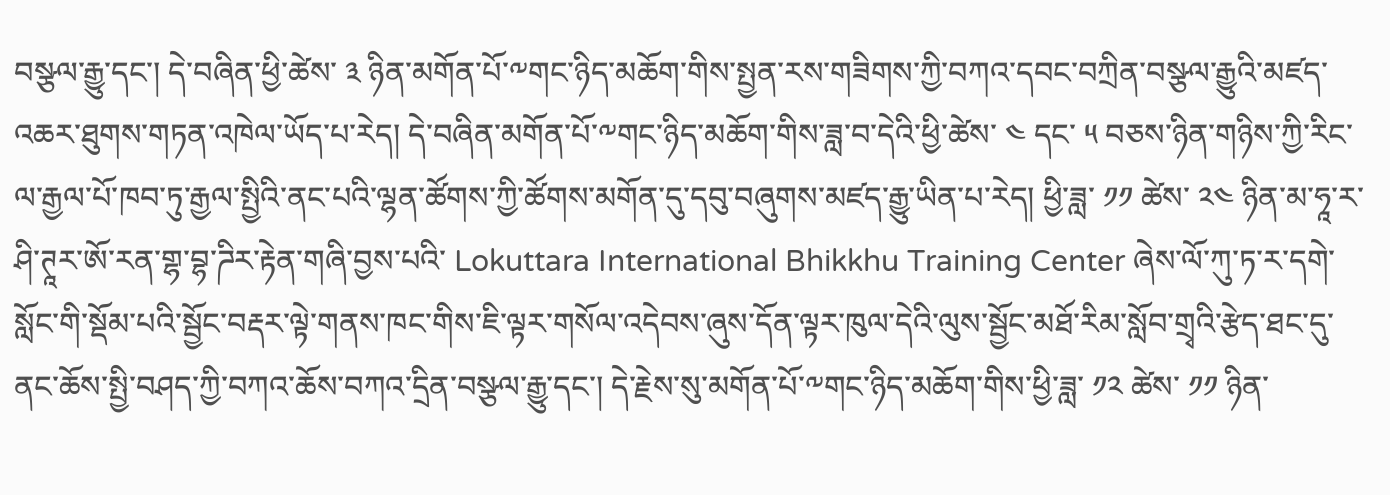བསྩལ་རྒྱུ་དང་། དེ་བཞིན་ཕྱི་ཚེས་ ༣ ཉིན་མགོན་པོ་༸གང་ཉིད་མཆོག་གིས་སྤྱན་རས་གཟིགས་ཀྱི་བཀའ་དབང་བཀྲིན་བསྩལ་རྒྱུའི་མཛད་འཆར་ཐུགས་གཏན་འཁེལ་ཡོད་པ་རེད། དེ་བཞིན་མགོན་པོ་༸གང་ཉིད་མཆོག་གིས་ཟླ་བ་དེའི་ཕྱི་ཚེས་ ༤ དང་ ༥ བཅས་ཉིན་གཉིས་ཀྱི་རིང་ལ་རྒྱལ་པོ་ཁབ་ཏུ་རྒྱལ་སྤྱིའི་ནང་པའི་ལྷན་ཚོགས་ཀྱི་ཚོགས་མགོན་དུ་དབུ་བཞུགས་མཛད་རྒྱུ་ཡིན་པ་རེད། ཕྱི་ཟླ་ ༡༡ ཚེས་ ༢༤ ཉིན་མ་ཧཱ་ར་ཤི་ཊཱར་ཨོ་རན་གྷ་བྷ་ཌིར་རྟེན་གཞི་བྱས་པའི་ Lokuttara International Bhikkhu Training Center ཞེས་ལོ་ཀུ་ཏ་ར་དགེ་སློང་གི་སྡོམ་པའི་སྦྱོང་བརྡར་ལྟེ་གནས་ཁང་གིས་ཇི་ལྟར་གསོལ་འདེབས་ཞུས་དོན་ལྟར་ཁུལ་དེའི་ལུས་སྦྱོང་མཐོ་རིམ་སློབ་གྲྭའི་རྩེད་ཐང་དུ་ནང་ཆོས་སྤྱི་བཤད་ཀྱི་བཀའ་ཆོས་བཀའ་དྲིན་བསྩལ་རྒྱུ་དང་། དེ་རྗེས་སུ་མགོན་པོ་༸གང་ཉིད་མཆོག་གིས་ཕྱི་ཟླ་ ༡༢ ཚེས་ ༡༡ ཉིན་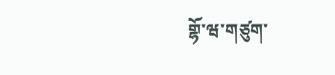གྷོ་ཝ་གཙུག་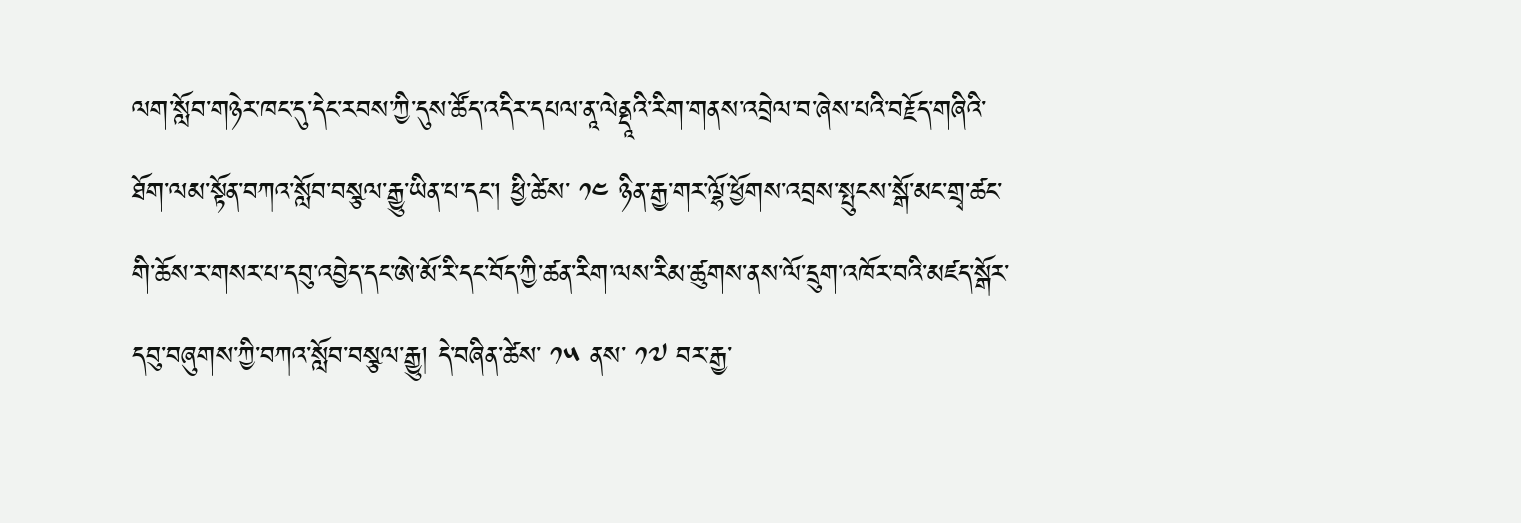ལག་སློབ་གཉེར་ཁང་དུ་དེང་རབས་ཀྱི་དུས་ཚོད་འདིར་དཔལ་ནཱ་ལེནྡཱའི་རིག་གནས་འབྲེལ་བ་ཞེས་པའི་བརྗོད་གཞིའི་ཐོག་ལམ་སྟོན་བཀའ་སློབ་བསྩལ་རྒྱུ་ཡིན་པ་དང་། ཕྱི་ཚེས་ ༡༤ ཉིན་རྒྱ་གར་ལྷོ་ཕྱོགས་འབྲས་སྤུངས་སྒོ་མང་གྲྭ་ཚང་གི་ཆོས་ར་གསར་པ་དབུ་འབྱེད་དང་ཨེ་མོ་རི་དང་བོད་ཀྱི་ཚན་རིག་ལས་རིམ་ཚུགས་ནས་ལོ་དྲུག་འཁོར་བའི་མཛད་སྒོར་དབུ་བཞུགས་ཀྱི་བཀའ་སློབ་བསྩལ་རྒྱུ། དེ་བཞིན་ཚེས་ ༡༥ ནས་ ༡༧ བར་རྒྱ་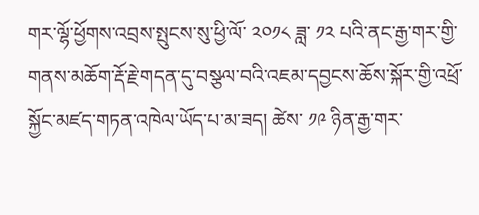གར་ལྷོ་ཕྱོགས་འབྲས་སྤུངས་སུ་ཕྱི་ལོ་ ༢༠༡༨ ཟླ་ ༡༢ པའི་ནང་རྒྱ་གར་གྱི་གནས་མཆོག་རྡོ་རྗེ་གདན་དུ་བསྩལ་བའི་འཇམ་དབྱངས་ཆོས་སྐོར་གྱི་འཕྲོ་སྐྱོང་མཛད་གཏན་འཁེལ་ཡོད་པ་མ་ཟད། ཚེས་ ༡༩ ཉིན་རྒྱ་གར་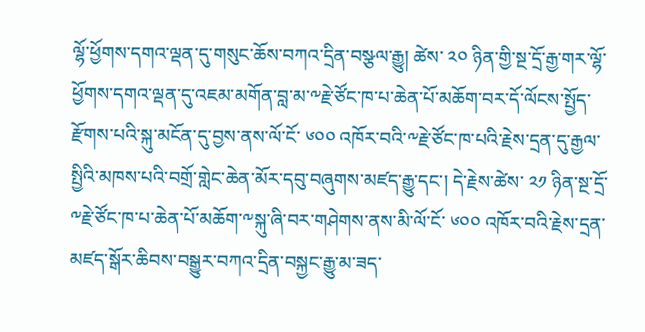ལྷོ་ཕྱོགས་དགའ་ལྡན་དུ་གསུང་ཆོས་བཀའ་དྲིན་བསྩལ་རྒྱུ། ཚེས་ ༢༠ ཉིན་གྱི་སྔ་དྲོ་རྒྱ་གར་ལྷོ་ཕྱོགས་དགའ་ལྡན་དུ་འཇམ་མགོན་བླ་མ་༸རྗེ་ཙོང་ཁ་པ་ཆེན་པོ་མཆོག་བར་དོ་ལོངས་སྤྱོད་རྫོགས་པའི་སྐུ་མངོན་དུ་བྱས་ནས་ལོ་ངོ་ ༦༠༠ འཁོར་བའི་༸རྗེ་ཙོང་ཁ་པའི་རྗེས་དྲན་དུ་རྒྱལ་སྤྱིའི་མཁས་པའི་བགྲོ་གླེང་ཆེན་མོར་དབུ་བཞུགས་མཛད་རྒྱུ་དང་། དེ་རྗེས་ཚེས་ ༢༡ ཉིན་སྔ་དྲོ་༸རྗེ་ཙོང་ཁ་པ་ཆེན་པོ་མཆོག་༸སྐུ་ཞི་བར་གཤེགས་ནས་མི་ལོ་ངོ་ ༦༠༠ འཁོར་བའི་རྗེས་དྲན་མཛད་སྒོར་ཆིབས་བསྒྱུར་བཀའ་དྲིན་བསྐྱང་རྒྱུ་མ་ཟད་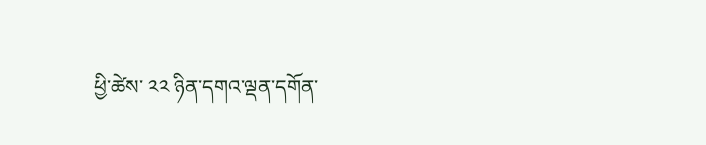ཕྱི་ཚེས་ ༢༢ ཉིན་དགའ་ལྡན་དགོན་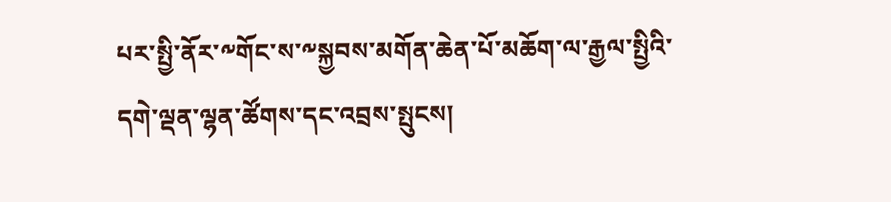པར་སྤྱི་ནོར་༸གོང་ས་༸སྐྱབས་མགོན་ཆེན་པོ་མཆོག་ལ་རྒྱལ་སྤྱིའི་དགེ་ལྡན་ལྷན་ཚོགས་དང་འབྲས་སྤུངས།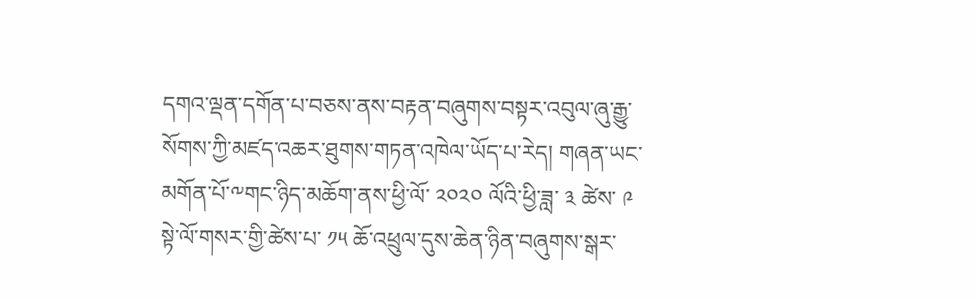དགའ་ལྡན་དགོན་པ་བཅས་ནས་བརྟན་བཞུགས་བསྟར་འབུལ་ཞུ་རྒྱུ་སོགས་ཀྱི་མཛད་འཆར་ཐུགས་གཏན་འཁེལ་ཡོད་པ་རེད། གཞན་ཡང་མགོན་པོ་༸གང་ཉིད་མཆོག་ནས་ཕྱི་ལོ་ ༢༠༢༠ ལོའི་ཕྱི་ཟླ་ ༣ ཚེས་ ༩ སྟེ་ལོ་གསར་གྱི་ཚེས་པ་ ༡༥ ཆོ་འཕྲུལ་དུས་ཆེན་ཉིན་བཞུགས་སྒར་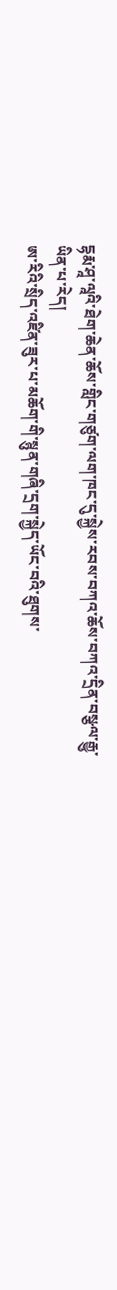དྷརྨ་ཤཱ་ལཱའི་ཐེག་ཆེན་ཆོས་གླིང་གཙུག་ལག་ཁང་དུ་སྐྱེས་རབས་བཀའ་ཆོས་བཀའ་དྲིན་བསྩལ་རྒྱུ་ཡིན་པ་རེད།
ཨ་རིའི་སྲིད་འཛིན་ཟུར་པ་མཆོག་གི་སྙུན་གཞི་དྲག་སྐྱེད་ཡོང་བའི་ཐུགས་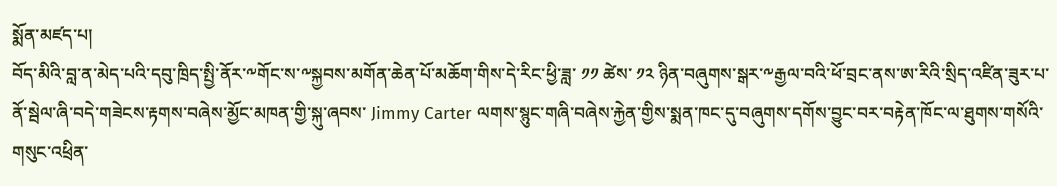སྨོན་མཛད་པ།
བོད་མིའི་བླ་ན་མེད་པའི་དབུ་ཁྲིད་སྤྱི་ནོར་༸གོང་ས་༸སྐྱབས་མགོན་ཆེན་པོ་མཆོག་གིས་དེ་རིང་ཕྱི་ཟླ་ ༡༡ ཚེས་ ༡༢ ཉིན་བཞུགས་སྒར་༸རྒྱལ་བའི་ཕོ་བྲང་ནས་ཨ་རིའི་སྲིད་འཛིན་ཟུར་པ་ནོ་སྦེལ་ཞི་བདེ་གཟེངས་རྟགས་བཞེས་མྱོང་མཁན་གྱི་སྐུ་ཞབས་ Jimmy Carter ལགས་སྙུང་གཞི་བཞེས་རྐྱེན་གྱིས་སྨན་ཁང་དུ་བཞུགས་དགོས་བྱུང་བར་བརྟེན་ཁོང་ལ་ཐུགས་གསོའི་གསུང་འཕྲིན་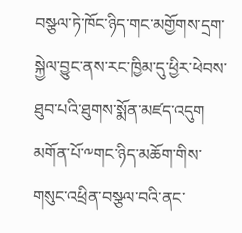བསྩལ་ཏེ་ཁོང་ཉིད་གང་མགྱོགས་དྲག་སྐྱེལ་བྱུང་ནས་རང་ཁྱིམ་དུ་ཕྱིར་ཕེབས་ཐུབ་པའི་ཐུགས་སྨོན་མཛད་འདུག  མགོན་པོ་༸གང་ཉིད་མཆོག་གིས་གསུང་འཕྲིན་བསྩལ་བའི་ནང་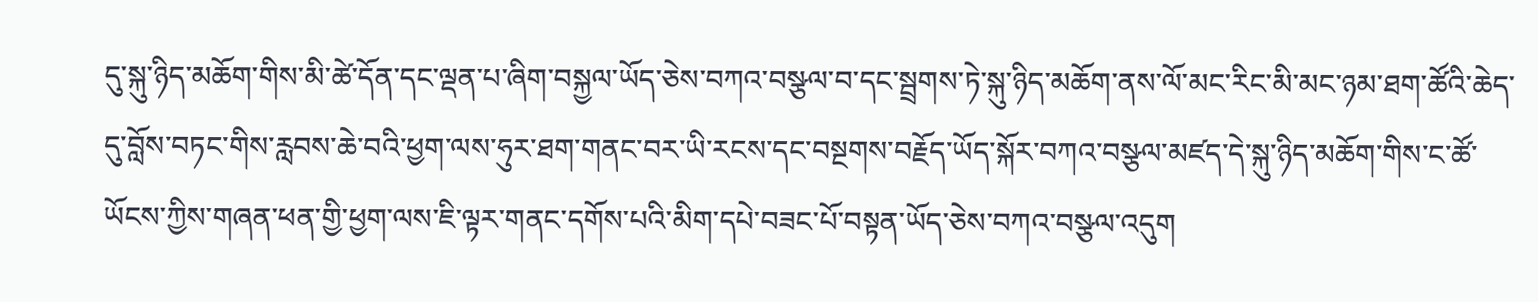དུ་སྐུ་ཉིད་མཆོག་གིས་མི་ཚེ་དོན་དང་ལྡན་པ་ཞིག་བསྐྱལ་ཡོད་ཅེས་བཀའ་བསྩལ་བ་དང་སྦྲགས་ཏེ་སྐུ་ཉིད་མཆོག་ནས་ལོ་མང་རིང་མི་མང་ཉམ་ཐག་ཚོའི་ཆེད་དུ་བློས་བཏང་གིས་རླབས་ཆེ་བའི་ཕྱག་ལས་ཧུར་ཐག་གནང་བར་ཡི་རངས་དང་བསྔགས་བརྗོད་ཡོད་སྐོར་བཀའ་བསྩལ་མཛད་དེ་སྐུ་ཉིད་མཆོག་གིས་ང་ཚོ་ཡོངས་ཀྱིས་གཞན་ཕན་གྱི་ཕྱག་ལས་ཇི་ལྟར་གནང་དགོས་པའི་མིག་དཔེ་བཟང་པོ་བསྟན་ཡོད་ཅེས་བཀའ་བསྩལ་འདུག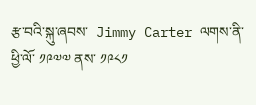རྩ་བའི་སྐུ་ཞབས་  Jimmy Carter ལགས་ནི་ཕྱི་ལོ་ ༡༩༧༧ ནས་ ༡༩༨༡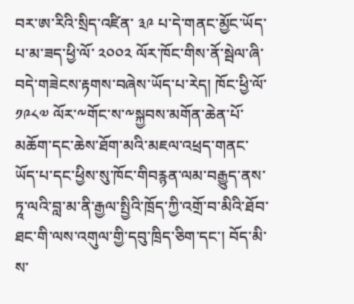བར་ཨ་རིའི་སྲིད་འཛིན་ ༣༩ པ་དེ་གནང་མྱོང་ཡོད་པ་མ་ཟད་ཕྱི་ལོ་ ༢༠༠༢ ལོར་ཁོང་གིས་ནོ་སྦེལ་ཞི་བདེ་གཟེངས་རྟགས་བཞེས་ཡོད་པ་རེད། ཁོང་ཕྱི་ལོ་ ༡༩༨༧ ལོར་༸གོང་ས་༸སྐྱབས་མགོན་ཆེན་པོ་མཆོག་དང་ཆེས་ཐོག་མའི་མཇལ་འཕྲད་གནང་ཡོད་པ་དང་ཕྱིས་སུ་ཁོང་གིབརྙན་ལམ་བརྒྱུད་ནས་ཏཱ་ལའི་བླ་མ་ནི་རྒྱལ་སྤྱིའི་ཁྲོད་ཀྱི་འགྲོ་བ་མིའི་ཐོབ་ཐང་གི་ལས་འགུལ་གྱི་དབུ་ཁྲིད་ཅིག་དང་། བོད་མི་ས་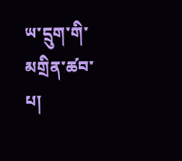ཡ་དྲུག་གི་མགྲིན་ཚབ་པ།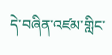དེ་བཞིན་འཛམ་གླིང་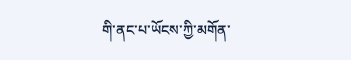གི་ནང་པ་ཡོངས་ཀྱི་མགོན་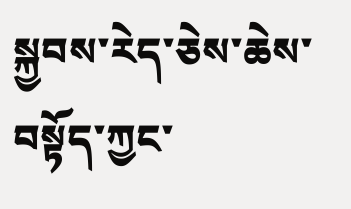སྐྱབས་རེད་ཅེས་ཆེས་བསྟོད་ཀྱང་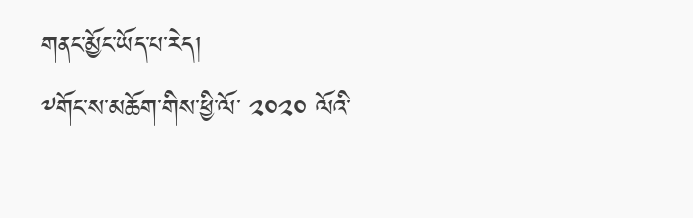གནང་མྱོང་ཡོད་པ་རེད།
༸གོང་ས་མཆོག་གིས་ཕྱི་ལོ་ ༢༠༢༠ ལོའི་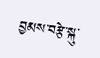བྱམས་བརྩེ་སྐུ་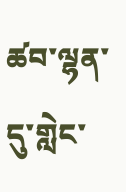ཚབ་ལྷན་དུ་གླེང་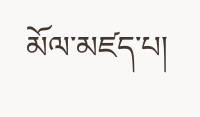མོལ་མཛད་པ།